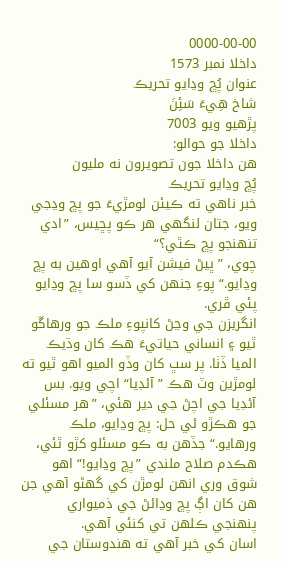0000-00-00
داخلا نمبر 1573
عنوان پُڇ وڍايو تحريڪ
شاخ هِيءَ سَئِنَ
پڙهيو ويو 7003
داخلا جو حوالو:
هن داخلا جون تصويرون نه مليون
پُڇ وڍايو تحريڪ
خبر ناهي ته ڪيئن لومڙيءَ جو پڇ وڍجي ويو، جتان لنگهي هر ڪو پڇيس، ”ادي تنهنجو پڇ ڪٿي؟“
چوي، ”ڀيڻ فيشن آيو آهي اوهين به پڇ وڍايو.“ پوءِ جنهن کي ڏسو سا پڇ وڍايو پئي ڦري.
انگريزن جي وڃڻ کانپوءِ ملڪ جو ورهاڱو ٿيو ۽ انساني حياتيءَ هڪ کان وڌيڪ الميا ڏٺا. پر سڀ کان وڏو الميو اهو ٿيو ته لومڙين وٽ هڪ ”آئڊيا“ اچي ويو. بس آئڊيا جي اچڻ جي دير هئي، ”هر مسئلي جو هڪڙو ئي حل: پڇ وڍايو، ملڪ ورهايو.“ جڏهن به ڪو مسئلو کڙو ٿئي، هڪدم صلاح ملندي ”پڇ وڍايو!“ اهو شوق وري انهن لومڙن کي گهڻو آهي جن هن کان اڳ پڇ وڍائڻ جي ذميواري پنهنجي ڪلهن تي کنئي آهي.
اسان کي خبر آهي ته هندوستان جي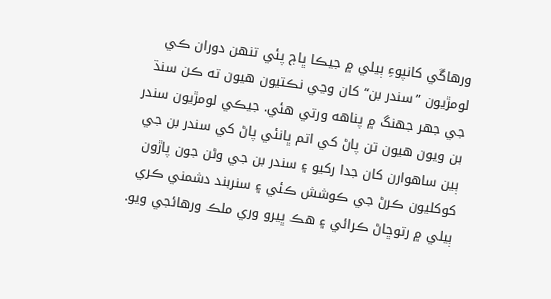ورهاڱي کانپوءِ ٻيلي ۾ جيڪا ڀاڄ پئي تنهن دوران ڪي لومڙيون ”سندر بن“ کان وڃي نڪتيون هيون ته ڪن سنڌ جي جهر جهنگ ۾ پناهه ورتي هئي. جيڪي لومڙيون سندر بن ويون هيون تن پاڻ کي اتم ڀانئي پاڻ کي سندر بن جي ٻين ساهوارن کان جدا رکيو ۽ سندر بن جي وڻن جون پاڙون کوکليون ڪرڻ جي ڪوشش ڪئي ۽ سنربند دشمني ڪري ٻيلي ۾ رتوڇاڻ ڪرائي ۽ هڪ ڀيرو وري ملڪ ورهائجي ويو.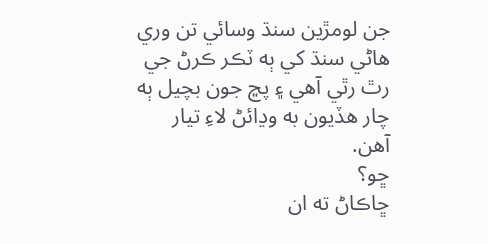جن لومڙين سنڌ وسائي تن وري هاڻي سنڌ کي ٻه ٽڪر ڪرڻ جي رٿ رٿي آهي ۽ پڇ جون بچيل ٻه چار هڏيون به وڍائڻ لاءِ تيار آهن.
ڇو؟
ڇاڪاڻ ته ان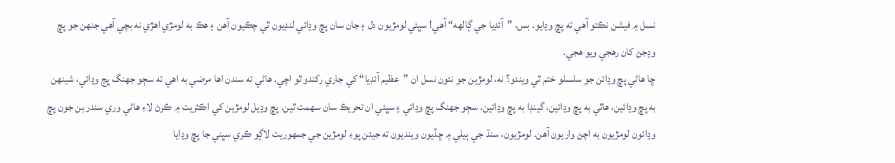نسل ۾ فيشن نڪتو آهي ته پڇ وڍايو. بس، ”آئڊيا جي ڳالهه“ آهي! سڀئي لومڙيون دل ۽ جان سان پڇ وڍائي لنڊيون ٿي چڪيون آهن ۽ هڪ به لومڙي اهڙي نه بچي آهي جنهن جو پڇ وڍجڻ کان رهجي ويو هجي.
ڇا هاڻي پڇ وڍائن جو سلسلو ختم ٿي ويندو؟ نه، لومڙين جو نئون نسل ان ”عظيم آئڊيا“ کي جاري رکندو ٿو اچي. هاڻي ته سندن اها مرضي به اهي ته سڄو جهنگ ڀڃ وڍائي، شينهن به پڇ وڍائين، هاٿي به پڇ وڍائين، گينڊا به پڇ وڍائين. سڄو جهنگ پڇ وڍائي ۽ سڀئي ان تحريڪ سان سهمت ٿين. پڇ وڍيل لومڙين کي اڪثريت ۾ ڪرڻ لاءِ هاڻي وري سندر بن جون پڇ وڍائون لومڙيون به اچڻ واريون آهن. لومڙيون، سنڌ جي ٻيلي ۾ ڇڏيون وينديون ته جيئن پوءِ لومڙين جي جمهوريت لاڳو ڪري سڀني جا پڇ وڍايا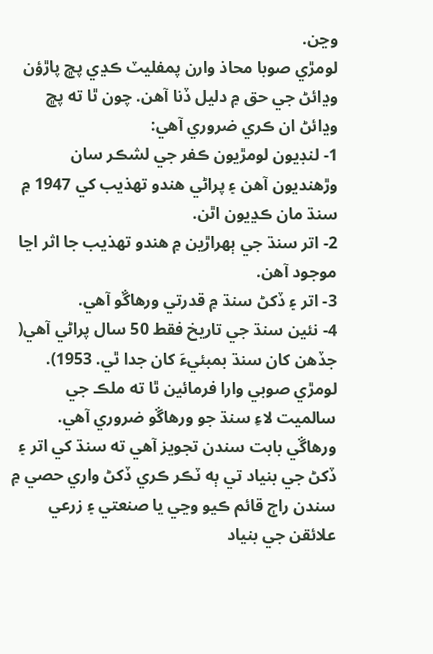وڃن.
لومڙي صوبا محاذ وارن پمفليٽ ڪڍي پڇ پاڙؤن وڍائڻ جي حق ۾ دليل ڏنا آهن. چون ٿا ته پڇ وڍائڻ ان ڪري ضروري آهي:
1- لنڊيون لومڙيون ڪفر جي لشڪر سان وڙهنديون آهن ۽ پراڻي هندو تهذيب کي 1947 ۾ سنڌ مان ڪڍيون اٿن.
2- اتر سنڌ جي ٻهراڙين ۾ هندو تهذيب جا اثر اڃا موجود آهن.
3- اتر ۽ ڏکڻ سنڌ ۾ قدرتي ورهاڱو آهي.
4- نئين سنڌ جي تاريخ فقط 50 سال پراڻي آهي( جڏهن کان سنڌ بمبئيءَ کان جدا ٿي. 1953).
لومڙي صوبي وارا فرمائين ٿا ته ملڪ جي سالميت لاءِ سنڌ جو ورهاڱو ضروري آهي. ورهاڱي بابت سندن تجويز آهي ته سنڌ کي اتر ۽ ڏکڻ جي بنياد تي ٻه ٽڪر ڪري ڏکڻ واري حصي ۾ سندن راڄ قائم ڪيو وڃي يا صنعتي ۽ زرعي علائقن جي بنياد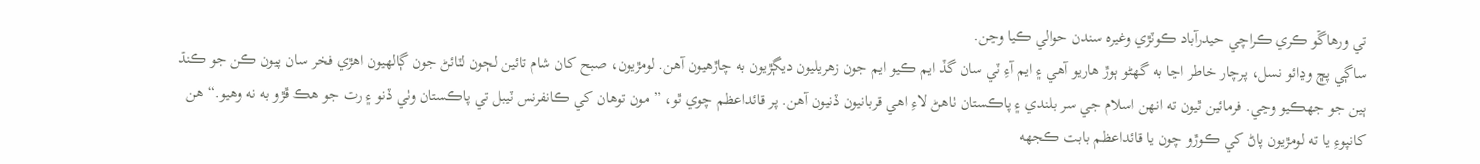تي ورهاڱو ڪري ڪراچي حيدرآباد ڪوٽڙي وغيره سندن حوالي ڪيا وڃن.
ساڳي پڇ وڍائو نسل، پرچار خاطر اڃا به گهڻو ٻوڙ هاريو آهي ۽ ايم آءِ ٽي سان گڏ ايم ڪيو ايم جون زهريليون ديڳڙيون به چاڙهيون آهن. لومڙيون، صبح کان شام تائين لڄون لٽائڻ جون ڳالهيون اهڙي فخر سان پيون ڪن جو ڪنڌ ٻين جو جهڪيو وڃي. فرمائين ٿيون ته انهن اسلام جي سر بلندي ۽ پاڪستان ٺاهڻ لاءِ اهي قربانيون ڏنيون آهن. پر قائداعظم چوي ٿو، ” مون توهان کي ڪانفرنس ٽيبل تي پاڪستان وٺي ڏنو ۽ رت جو هڪ ڦڙو به نه وهيو.“ هن کانپوءِ يا ته لومڙيون پاڻ کي ڪوڙو چون يا قائداعظم بابت ڪجهه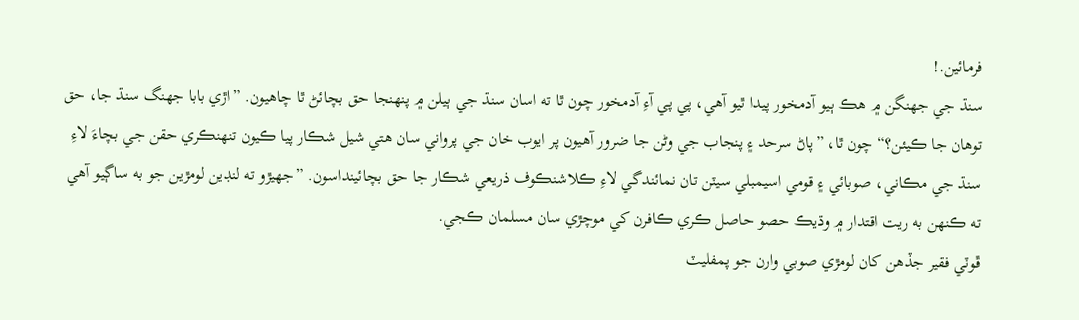فرمائين.!
سنڌ جي جهنگن ۾ هڪ ٻيو آدمخور پيدا ٿيو آهي، پي پي آءِ آدمخور چون ٿا ته اسان سنڌ جي ٻيلن ۾ پنهنجا حق بچائڻ ٿا چاهيون. ”اڙي بابا جهنگ سنڌ جا، حق توهان جا ڪيئن؟“ چون ٿا، ”پاڻ سرحد ۽ پنجاب جي وڻن جا ضرور آهيون پر ايوب خان جي پرواني سان هتي شيل شڪار پيا ڪيون تنهنڪري حقن جي بچاءَ لاءِ سنڌ جي مڪاني، صوبائي ۽ قومي اسيمبلي سيٽن تان نمائندگي لاءِ ڪلاشنڪوف ذريعي شڪار جا حق بچائينداسون. ”جهيڙو ته لنڊين لومڙين جو به ساڳيو آهي ته ڪنهن به ريت اقتدار ۾ وڌيڪ حصو حاصل ڪري ڪافرن کي موچڙي سان مسلمان ڪجي.
ڦوٽي فقير جڏهن کان لومڙي صوبي وارن جو پمفليٽ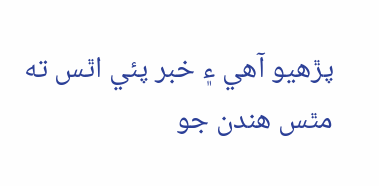پڙهيو آهي ۽ خبر پئي اٿس ته مٿس هندن جو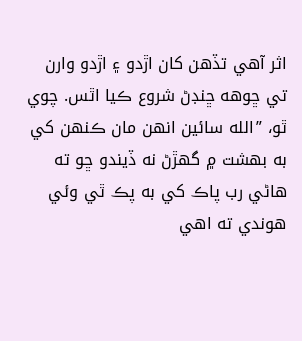اثر آهي تڏهن کان اڙدو ۽ اڙدو وارن تي ڇوهه ڇنڊڻ شروع ڪيا اٿس. چوي ٿو، ”الله سائين انهن مان ڪنهن کي به بهشت ۾ گهڙڻ نه ڏيندو ڇو ته هاڻي رب پاڪ کي به پڪ ٿي وئي هوندي ته اهي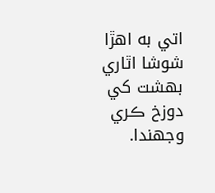اتي به اهڙا شوشا اٿاري بهشت کي دوزخ ڪري وجهندا.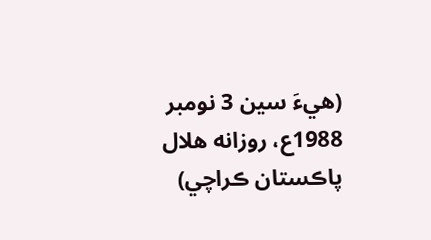(هيءَ سين 3 نومبر 1988ع، روزانه هلال پاڪستان ڪراچي)